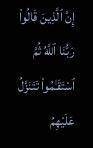إِنَّ ٱلَّذِينَ قَالُوا۟ رَبُّنَا ٱللَّهُ ثُمَّ ٱسْتَقَـٰمُوا۟ تَتَنَزَّلُ عَلَيْهِمُ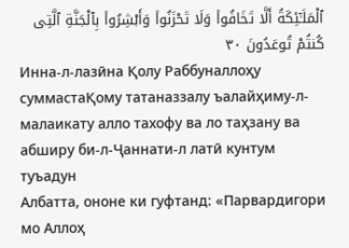ٱلْمَلَـٰٓئِكَةُ أَلَّا تَخَافُوا۟ وَلَا تَحْزَنُوا۟ وَأَبْشِرُوا۟ بِٱلْجَنَّةِ ٱلَّتِى كُنتُمْ تُوعَدُونَ ٣٠
Инна-л-лазӣна Қолу Раббуналлоҳу суммастаҚому татаназзалу ъалайҳиму-л-малаикату алло тахофу ва ло таҳзану ва абширу би-л-Ҷаннати-л латӣ кунтум туъадун
Албатта, ононе ки гуфтанд: «Парвардигори мо Аллоҳ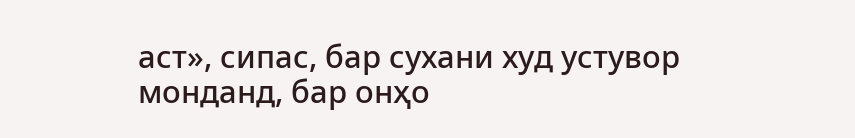аст», сипас, бар сухани худ устувор монданд, бар онҳо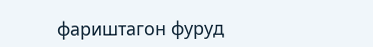фариштагон фуруд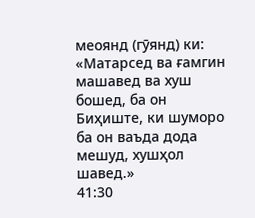меоянд (гӯянд) ки: «Матарсед ва ғамгин машавед ва хуш бошед, ба он Биҳиште, ки шуморо ба он ваъда дода мешуд, хушҳол шавед.»
41:30